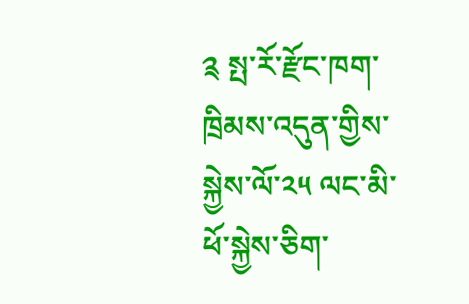༉ སྤ་རོ་རྫོང་ཁག་ཁྲིམས་འདུན་གྱིས་ སྐྱེས་ལོ་༢༥ ལང་མི་ ཕོ་སྐྱེས་ཅིག་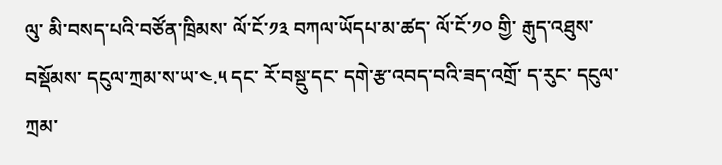ལུ་ མི་བསད་པའི་བཙོན་ཁྲིམས་ ལོ་ངོ་༡༣ བཀལ་ཡོདཔ་མ་ཚད་ ལོ་ངོ་༡༠ གྱི་ རྒུད་འཐུས་བསྡོམས་ དངུལ་ཀྲམ་ས་ཡ་༤.༥ དང་ རོ་བསྡུ་དང་ དགེ་རྩ་འབད་བའི་ཟད་འགྲོ་ ད་རུང་ དངུལ་ཀྲམ་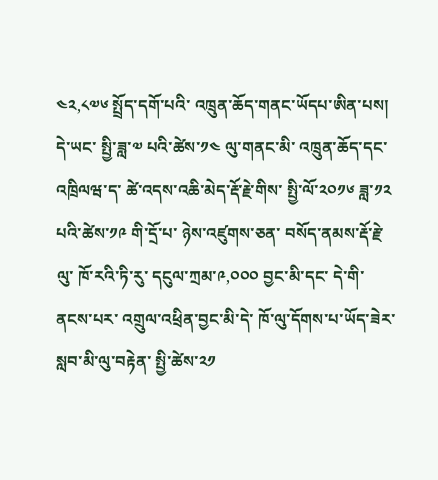༤༢,༨༧༦ སྤྲོད་དགོ་པའི་ འཁྲུན་ཆོད་གནང་ཡོདཔ་ཨིན་པས།
དེ་ཡང་ སྤྱི་ཟླ་༧ པའི་ཚེས་༡༤ ལུ་གནང་མི་ འཁྲུན་ཆོད་དང་འཁྲིལཝ་ད་ ཚེ་འདས་འཆི་མེད་རྡོ་རྗེ་གིས་ སྤྱི་ལོ་༢༠༡༦ ཟླ་༡༢ པའི་ཚེས་༡༩ གི་དྲོ་པ་ ཉེས་འཛུགས་ཅན་ བསོད་ནམས་རྡོ་རྗེ་ལུ་ ཁོ་རའི་ཏི་རུ་ དངུལ་ཀྲམ་༩,༠༠༠ བྱང་མི་དང་ དེ་གི་ནངས་པར་ འགྲུལ་འཕྲིན་བྱང་མི་དེ་ ཁོ་ལུ་དོགས་པ་ཡོད་ཟེར་ སླབ་མི་ལུ་བརྟེན་ སྤྱི་ཚེས་༢༡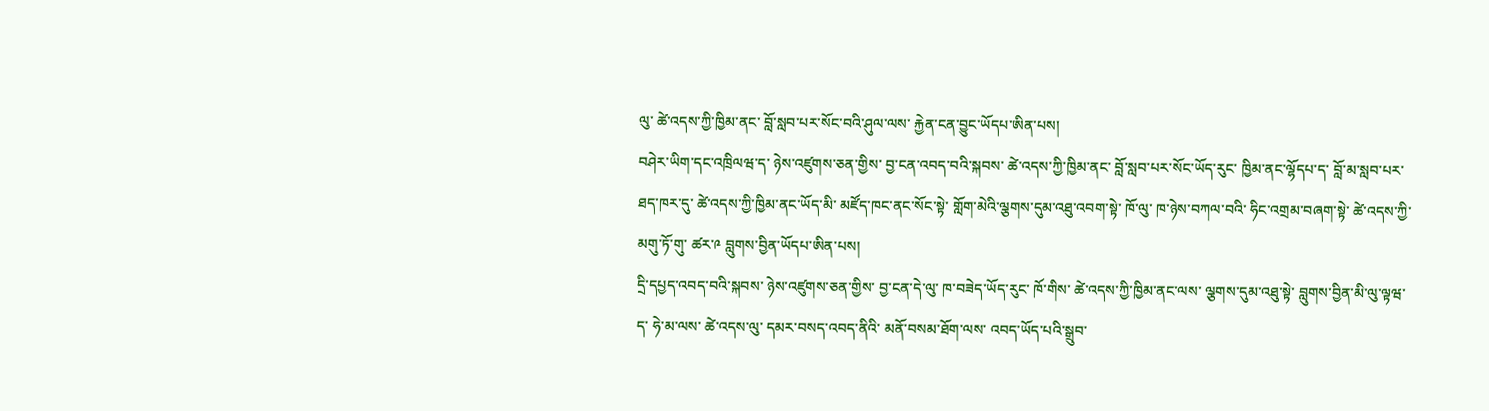ལུ་ ཚེ་འདས་ཀྱི་ཁྱིམ་ནང་ བློ་སླབ་པར་སོང་བའི་ཤུལ་ལས་ རྐྱེན་ངན་བྱུང་ཡོདཔ་ཨིན་པས།
བཤེར་ཡིག་དང་འཁྲིལཝ་ད་ ཉེས་འཛུགས་ཅན་གྱིས་ བྱ་ངན་འབད་བའི་སྐབས་ ཚེ་འདས་ཀྱི་ཁྱིམ་ནང་ བློ་སླབ་པར་སོང་ཡོད་རུང་ ཁྱིམ་ནང་ལྷོདཔ་ད་ བློ་མ་སླབ་པར་ ཐད་ཁར་དུ་ ཚེ་འདས་ཀྱི་ཁྱིམ་ནང་ཡོད་མི་ མཛོད་ཁང་ནང་སོང་སྟེ་ གློག་མེའི་ལྕགས་དུམ་འཐུ་འབག་སྟེ་ ཁོ་ལུ་ ཁ་ཉེས་བཀལ་བའི་ ཧིང་འགྲམ་བཞག་སྟེ་ ཚེ་འདས་ཀྱི་མགུ་ཏོ་གུ་ ཚར་༩ བླུགས་བྱིན་ཡོདཔ་ཨིན་པས།
དྲི་དཔྱད་འབད་བའི་སྐབས་ ཉེས་འཛུགས་ཅན་གྱིས་ བྱ་ངན་དེ་ལུ་ ཁ་བཟེད་ཡོད་རུང་ ཁོ་གིས་ ཚེ་འདས་ཀྱི་ཁྱིམ་ནང་ལས་ ལྕགས་དུམ་འཐུ་སྟེ་ བླུགས་བྱིན་མི་ལུ་ལྟཝ་ད་ ཧེ་མ་ལས་ ཚེ་འདས་ལུ་ དམར་བསད་འབད་ནིའི་ མནོ་བསམ་ཐོག་ལས་ འབད་ཡོད་པའི་སྒྲུབ་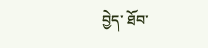བྱེད་ ཐོབ་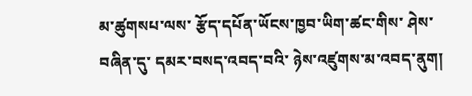མ་ཚུགསཔ་ལས་ རྩོད་དཔོན་ཡོངས་ཁྱབ་ཡིག་ཚང་གིས་ ཤེས་བཞིན་དུ་ དམར་བསད་འབད་བའི་ ཉེས་འཛུགས་མ་འབད་ནུག།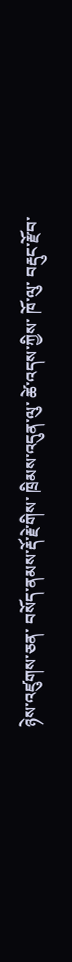ཉེས་འཛུགས་ཅན་ བསོད་ནམས་རྡོ་རྗེ་གིས་ ཁྲིམས་འདུན་ལུ་ ཚེ་འདས་ཀྱིས་ ཁོ་ལུ་ བརྡུང་རྫོབ་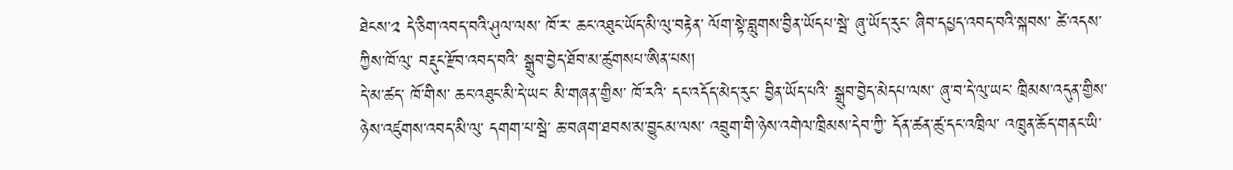ཐེངས་༢ དེ་ཅིག་འབད་བའི་ཤུལ་ལས་ ཁོ་ར་ ཆང་འཐུང་ཡོད་མི་ལུ་བརྟེན་ ལོག་སྟེ་བླུགས་བྱིན་ཡོདཔ་སྦེ་ ཞུ་ཡོད་རུང་ ཞིབ་དཔྱད་འབད་བའི་སྐབས་ ཚེ་འདས་ཀྱིས་ཁོ་ལུ་ བརྡུང་རྫོབ་འབད་བའི་ སྒྲུབ་བྱེད་ཐོབ་མ་ཚུགསཔ་ཨིན་པས།
དེ་མ་ཚད་ ཁོ་གིས་ ཆང་འཐུང་མི་དེ་ཡང་ མི་གཞན་གྱིས་ ཁོ་རའི་ དང་འདོད་མེད་རུང་ བྱིན་ཡོད་པའི་ སྒྲུབ་བྱེད་མེདཔ་ལས་ ཞུ་བ་དེ་ལུ་ཡང་ ཁྲིམས་འདུན་གྱིས་ ཉེས་འཛུགས་འབད་མི་ལུ་ དགག་པ་སྦེ་ ཆ་བཞག་ཐབས་མ་བྱུངམ་ལས་ འབྲུག་གི་ཉེས་འགེལ་ཁྲིམས་དེབ་ཀྱི་ དོན་ཚན་ཚུ་དང་འཁྲིལ་ འཁྲུན་ཆོད་གནང་ཡི་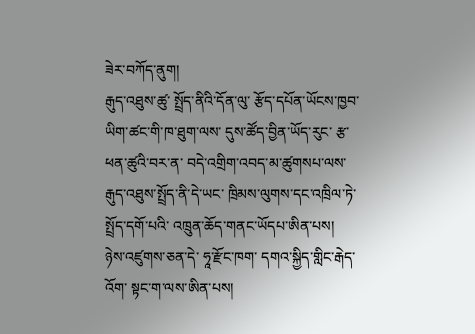ཟེར་བཀོད་ནུག།
རྒུད་འཐུས་ཚུ་ སྤྲོད་ནིའི་དོན་ལུ་ རྩོད་དཔོན་ཡོངས་ཁྱབ་ཡིག་ཚང་གི་ཁ་ཐུག་ལས་ དུས་ཚོད་བྱིན་ཡོད་རུང་ རྩ་ཕན་ཚུའི་བར་ན་ བདེ་འགྲིག་འབད་མ་ཚུགསཔ་ལས་ རྒུད་འཐུས་སྤྲོད་ནི་དེ་ཡང་ ཁྲིམས་ལུགས་དང་འཁྲིལ་ཏེ་ སྤྲོད་དགོ་པའི་ འཁྲུན་ཆོད་གནང་ཡོདཔ་ཨིན་པས།
ཉེས་འཛུགས་ཅན་དེ་ ཧཱ་རྫོང་ཁག་ དགའ་སྐྱིད་གླིང་རྒེད་འོག་ སྟང་ག་ལས་ཨིན་པས།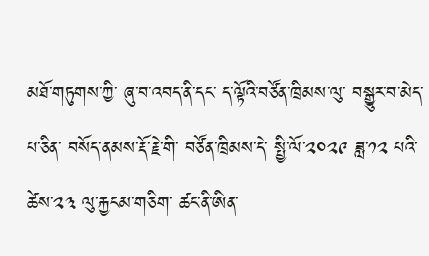མཐོ་གཏུགས་ཀྱི་ ཞུ་བ་འབད་ནི་དང་ ད་ལྟོའི་བཙོན་ཁྲིམས་ལུ་ བསྒྱུར་བ་མེད་པ་ཅིན་ བསོད་ནམས་རྡོ་རྗེ་གི་ བཙོན་ཁྲིམས་དེ་ སྤྱི་ལོ་༢༠༢༩ ཟླ་༡༢ པའི་ ཚེས་༢༣ ལུ་རྐྱངམ་གཅིག་ ཚང་ནི་ཨིན་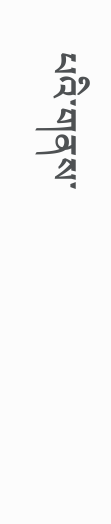པའི་གནས་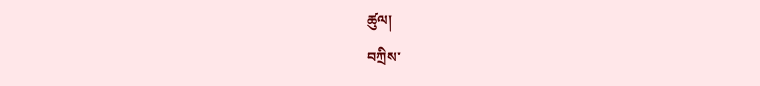ཚུལ།
བཀྲིས་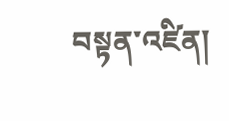བསྟན་འཛིན།